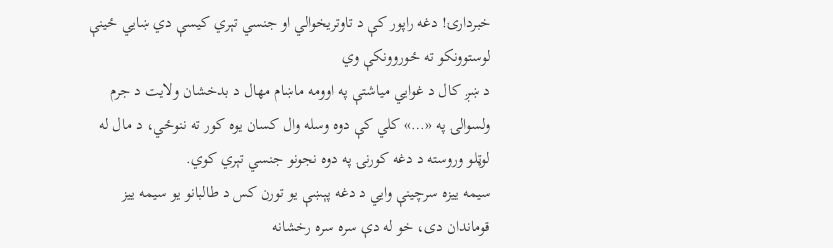خبردارۍ! دغه راپور کې د تاوتریخوالي او جنسي تېري کیسې دي ښايي ځینې لوستوونکو ته ځوروونکې وي
د ښږ کال د غوايي میاشتې په اوومه ماښام مهال د بدخشان ولایت د جرم ولسوالۍ په «…» کلي کې دوه وسله وال کسان یوه کور ته ننوځي، د مال له لوټلو وروسته د دغه کورنۍ په دوه نجونو جنسي تېري کوي.
سیمه ییزه سرچینې وايي د دغه پېښې یو تورن کس د طالبانو یو سیمه ییز قوماندان دی، خو له دې سره سره رخشانه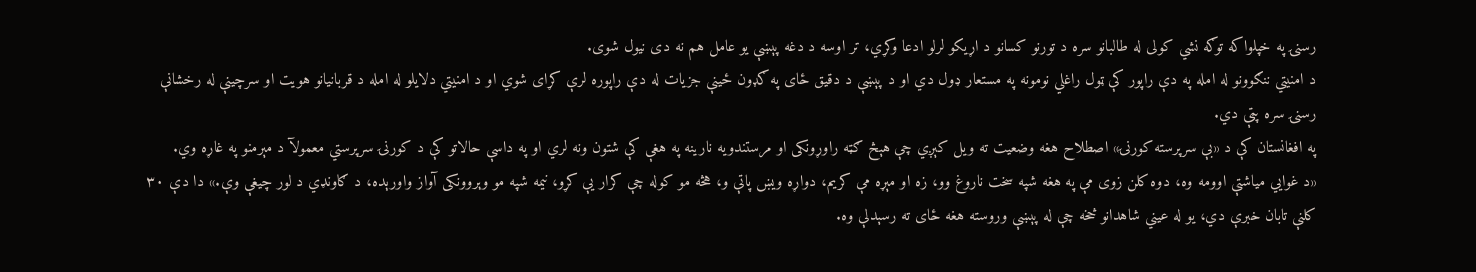رسنۍ په خپلواکه توګه نشي کولی له طالبانو سره د تورنو کسانو د اړیکو لرلو ادعا وکړي، تر اوسه د دغه پېښې یو عامل هم نه دی نیول شوی.
د امنیتي ننګوونو له امله په دې راپور کې ټول راغلي نومونه په مستعار ډول دي او د پېښې د دقیق ځای په ګډون ځینې جزیات له دې راپوره لرې کړای شوي او د امنیتي دلایلو له امله د قربانیانو هویت او سرچینې له رخشانې رسنۍ سره پټې دي.
په افغانستان کې د «بې سرپرسته کورنۍ» اصطلاح هغه وضعیت ته ویل کېږي چې هېڅ ګټه راوړونکی او مرستندویه نارینه په هغې کې شتون ونه لري او په داسې حالاتو کې د کورنۍ سرپرستي معمولآ د مېرمنو په غاړه وي.
«د غوايي میاشتې اوومه وه، دوه کلن زوی مې په هغه شپه سخت ناروغ وو، زه او مېړه مې کریم، دواړه ویښ پاتې و، هڅه مو کوله چې کرار یې کړو، نیمه شپه مو وېروونکی آواز واورېده، د ګاونډي د لور چیغې وې.» دا دې ۳۰ کلنې تابان خبرې دي، یو له عیني شاهدانو څخه چې له پېښې وروسته هغه ځای ته رسېدلې وه.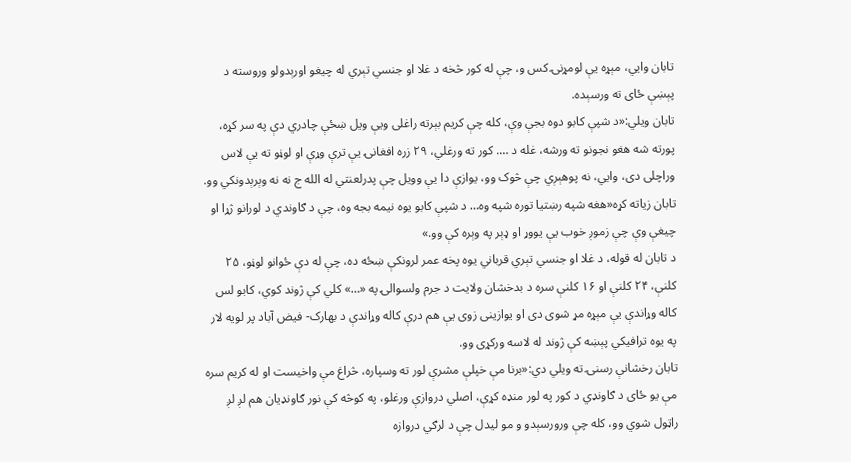تابان وايي، مېړه یې لومړنۍ کس و، چې له کور څخه د غلا او جنسي تېري له چیغو اورېدولو وروسته د پېښې ځای ته ورسېده.
تابان ویلي:«د شپې کابو دوه بجې وې، کله چې کریم بېرته راغلی ویې ویل ښځې چادري دې په سر کړه، پورته شه هغو نجونو ته ورشه، غله د …. کور ته ورغلي، ۲۹ زره افغانۍ یې ترې وړې او لوڼو ته یې لاس وراچلی دی، وايي، نه پوهېږي چې څوک وو، یوازې دا یې وویل چې پدرلعنتي له الله ج نه نه وېرېدونکي وو.
تابان زیاته کړه«هغه شپه رښتیا توره شپه وه… د شپې کابو یوه نیمه بجه وه، چې د ګاوندي د لورانو ژړا او چیغې وې چې زموږ خوب یې یووړ او ډېر په وېره کې وو.»
د تابان له قوله، د غلا او جنسي تېري قرباني یوه پخه عمر لرونکې ښځه ده، چې له دې ځوانو لوڼو، ۲۵ کلنې، ۲۴ کلنې او ۱۶ کلنې سره د بدخشان ولایت د جرم ولسوالۍ په «…» کلي کې ژوند کوي، کابو لس کاله وړاندې یې مېړه مړ شوی دی او یوازینی زوی یې هم درې کاله وړاندې د بهارک- فیض آباد پر لویه لار په یوه ترافیکي پېښه کې ژوند له لاسه ورکړی وو.
تابان رخشانې رسنۍ ته ویلي دي:«برنا مې خپلې مشرې لور ته وسپاره، څراغ مې واخیست او له کریم سره مې یو ځای د ګاونډي د کور په لور منډه کړې، اصلي دروازې ورغلو، په کوڅه کې نور ګاونډیان هم لږ لږ راټول شوي وو، کله چې ورورسېدو و مو لیدل چې د لرګي دروازه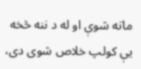ماته شوې او له د ننه څخه یې کولپ خلاص شوی دی،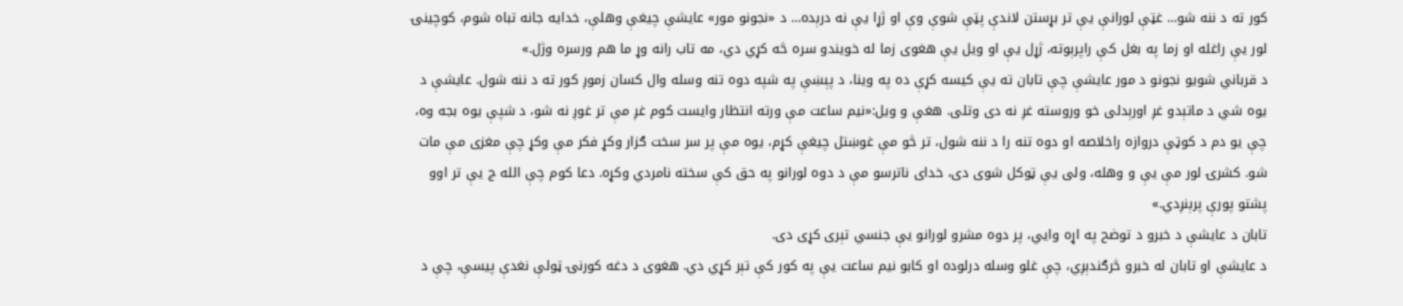کور ته د ننه شو… غټې لورانې یې تر بړستن لاندې پټې شوې وې او ژړا یې نه درېده… د «نجونو مور» عایشې چیغې وهلې، خدایه جانه تباه شوم، کوچینۍ لور یې راغله او زما په بغل کې راپرېوته، ژړل یې او ویل یې هغوی زما له خویندو سره څه کړي دي، مه تاب رانه وړ ما هم ورسره وژل.»
د قرباني شویو نجونو د مور عایشې چې تابان ته یې کیسه کړې ده په وینا، د پېښې په شپه دوه تنه وسله وال کسان زموږ کور ته د ننه شول. عایشې د یوه شي د ماتېدو غږ اورېدلی خو وروسته غږ نه دی وتلی. هغې و ویل:«نیم ساعت مې ورته انتظار وایست کوم غږ مې تر غوږ نه شو، د شپې یوه بجه وه، چې یو دم د کوټې دروازه راخلاصه او دوه تنه را د ننه شول، تر څو مې غوښتل چیغې کړم، یوه مې پر سر سخت ګزار وکړ فکر مې وکړ چې مغزی مې مات شو. کشرۍ لور مې یې و وهله، ولی یې ټوکل شوی دی، خدای ناترسو مې د دوه لورانو په حق کې سخته نامردي وکړه. دعا کوم چې الله ج یې تر اوو پشتو پورې پرېنږدي.»
تابان د عایشې د خبرو د توضح په اړه وايي، پر دوه مشرو لورانو یې جنسي تېری کړی دی.
د عایشې او تابان له خبرو څرګندېږي، چې غلو وسله درلوده او کابو نیم ساعت یې په کور کې تېر کړي دي. هغوی د دغه کورنۍ ټولې نغدې پیسې، چې د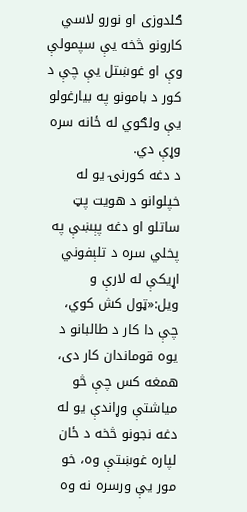ګلدوزی او نورو لاسي کارونو څخه یې سپمولې وې او غوښتل یې چې د کور د بامونو په بیارغولو یې ولګوي له ځانه سره وړې دي.
د دغه کورنۍ یو له خپلوانو د هویت پټ ساتلو او دغه پېښې په پخلي سره د تلېفوني اړیکې له لارې و ویل:«ټول کش کوي، چې دا کار د طالبانو د یوه قوماندان کار دی، همغه کس چې څو میاشتې وړاندې یو له دغه نجونو څخه د ځان لپاره غوښتې وه، خو مور یې ورسره نه وه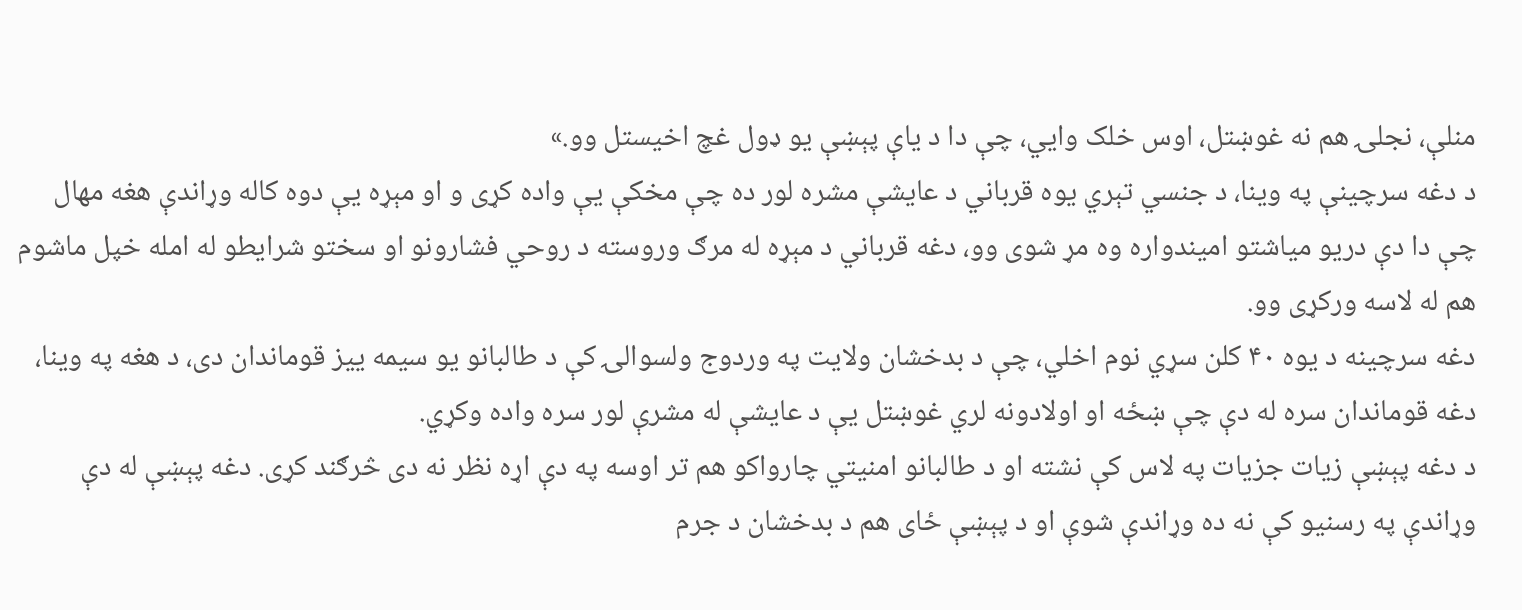منلې، نجلۍ هم نه غوښتل، اوس خلک وايي، چې دا د یاې پېښې یو ډول غچ اخیستل وو.»
د دغه سرچینې په وینا، د جنسي تېري یوه قرباني د عایشې مشره لور ده چې مخکې یې واده کړی و او مېړه یې دوه کاله وړاندې هغه مهال چې دا دې دریو میاشتو امیندواره وه مړ شوی وو، دغه قرباني د مېړه له مرګ وروسته د روحي فشارونو او سختو شرایطو له امله خپل ماشوم هم له لاسه ورکړی وو.
دغه سرچینه د یوه ۴۰ کلن سړي نوم اخلي، چې د بدخشان ولایت په وردوج ولسوالۍ کې د طالبانو یو سیمه ییز قوماندان دی، د هغه په وینا، دغه قوماندان سره له دې چې ښځه او اولادونه لري غوښتل یې د عایشې له مشرې لور سره واده وکړي.
د دغه پېښې زیات جزیات په لاس کې نشته او د طالبانو امنیتي چارواکو هم تر اوسه په دې اړه نظر نه دی څرګند کړی. دغه پېښې له دې وړاندې په رسنیو کې نه ده وړاندې شوې او د پېښې ځای هم د بدخشان د جرم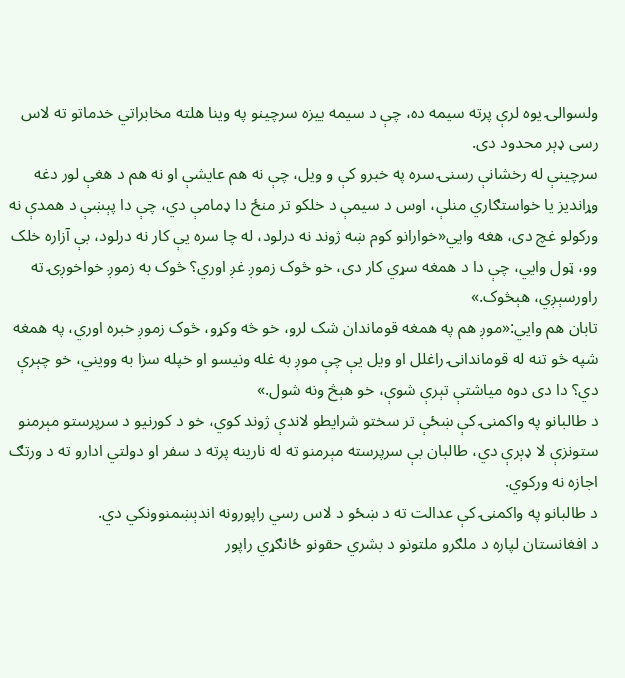ولسوالۍ یوه لرې پرته سیمه ده، چې د سیمه ییزه سرچینو په وینا هلته مخابراتي خدماتو ته لاس رسی ډېر محدود دی.
سرچینې له رخشانې رسنۍ سره په خبرو کې و ویل، چې نه هم عایشې او نه هم د هغې لور دغه وړاندیز یا خواستګاري منلې، اوس د سیمې د خلکو تر منځ دا ډمامې دي، چې دا پېښې د همدې نه ورکولو غچ دی، هغه وايي«خوارانو کوم ښه ژوند نه درلود، له چا سره یې کار نه درلود، بې آزاره خلک وو، ټول وايي، چې دا د همغه سړي کار دی، خو څوک زموږ غږ اوري؟ څوک به زموږ خواخوږۍ ته راورسېږي، هېڅوک.»
تابان هم وايي:«موږ هم په همغه قوماندان شک لرو، خو څه وکړو، څوک زموږ خبره اوري، په همغه شپه څو تنه له قوماندانۍ راغلل او ویل یې چې موږ به غله ونیسو او خپله سزا به وویني، خو چېرې دي؟ دا دی دوه میاشتې تېرې شوې، خو هېڅ ونه شول.»
د طالبانو په واکمنۍ کې ښځې تر سختو شرایطو لاندې ژوند کوي، خو د کورنیو د سرپرستو مېرمنو ستونزې لا ډېرې دي، طالبان بې سرپرسته مېرمنو ته له نارینه پرته د سفر او دولتي ادارو ته د ورتګ اجازه نه ورکوي.
د طالبانو په واکمنۍ کې عدالت ته د ښځو د لاس رسي راپورونه اندېښمنوونکي دي.
د افغانستان لپاره د ملګرو ملتونو د بشري حقونو ځانګړي راپور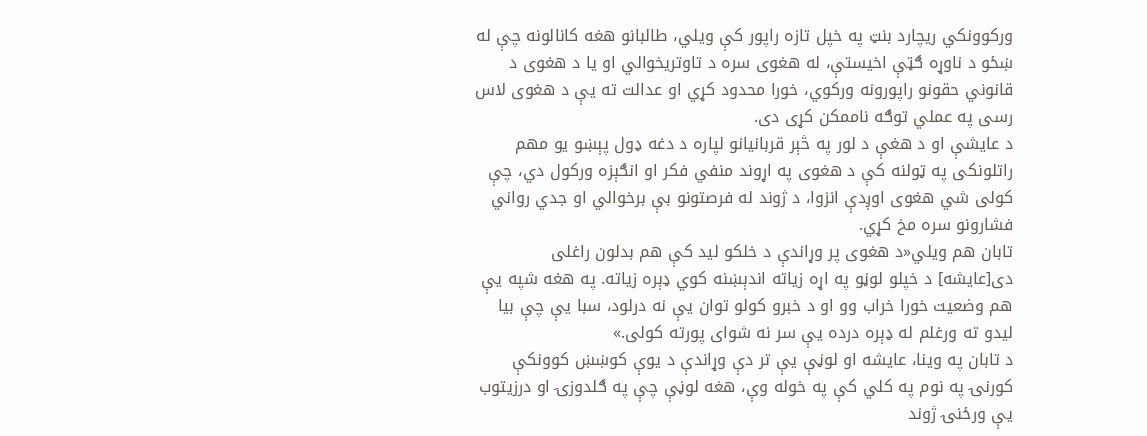ورکوونکي ریچارد بنټ په خپل تازه راپور کې ویلي، طالبانو هغه کانالونه چې له ښځو د ناوړه ګټې اخیستې، له هغوی سره د تاوتریخوالي او یا د هغوی د قانوني حقونو راپورونه ورکوي، خورا محدود کړي او عدالت ته یې د هغوی لاس رسی په عملي توګه ناممکن کړی دی.
د عایشې او د هغې د لور په څېر قربانیانو لپاره د دغه ډول پېښو یو مهم راتلونکی په ټولنه کې د هغوی په اړوند منفي فکر او انګېزه ورکول دي، چې کولی شي هغوی اوږدې انزوا، د ژوند له فرصتونو بې برخوالي او جدي رواني فشارونو سره مخ کړي.
تابان هم ویلي«د هغوی پر وړاندې د خلکو لید کې هم بدلون راغلی دی[عایشه] د خپلو لوڼو په اړه زیاته اندېښنه کوي ډېره زیاته. په هغه شپه یې هم وضعیت خورا خراب وو او د خبرو کولو توان یې نه درلود، سبا یې چې بیا لیدو ته ورغلم له ډېره درده یې سر نه شوای پورته کولی.»
د تابان په وینا، عایشه او لوڼې یې تر دې وړاندې د یوې کوښښ کوونکې کورنۍ په نوم په کلي کې په خوله وې، هغه لوڼې چې په ګلدوزۍ او درزيتوب یې ورځنۍ ژوند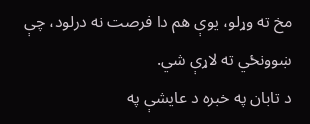مخ ته وړلو، یوې هم دا فرصت نه درلود، چې ښوونځي ته لاړې شي.
د تابان په خبره د عایشې په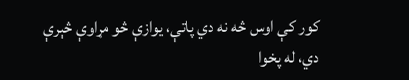کور کې اوس څه نه دي پاتې، یوازې څو مړاوې څېرې دي، له پخوا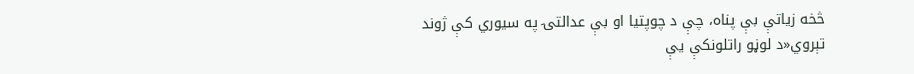څخه زیاتې بې پناه، چې د چوپتیا او بې عدالتۍ په سیوري کې ژوند تېروي«د لوڼو راتلونکې یې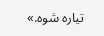تیاره شوه.»